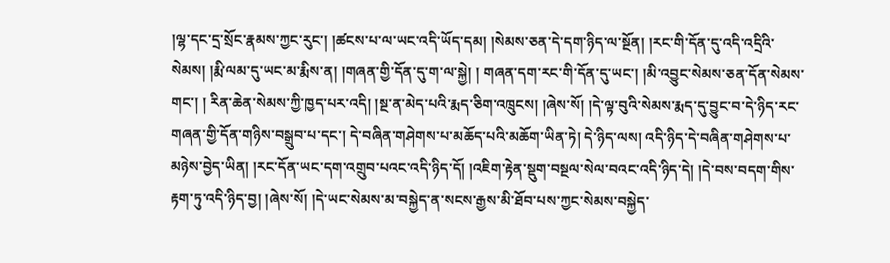།ལྷ་དང་དྲ་སྲོང་རྣམས་ཀྱང་རུང་། །ཚངས་པ་ལ་ཡང་འདི་ཡོད་དམ། །སེམས་ཅན་དེ་དག་ཉིད་ལ་སྔོན། །རང་གི་དོན་དུ་འདི་འདྲིའི་སེམས། །རྨི་ལམ་དུ་ཡང་མ་རྨིས་ན། །གཞན་གྱི་དོན་དུ་ག་ལ་སྐྱེ། ། གཞན་དག་རང་གི་དོན་དུ་ཡང་། །མི་འབྱུང་སེམས་ཅན་དོན་སེམས་གང་། ། རིན་ཆེན་སེམས་ཀྱི་ཁྱད་པར་འདི། །སྔ་ན་མེད་པའི་རྨད་ཅིག་འཁྲུངས། །ཞེས་སོ། །དེ་ལྟ་བུའི་སེམས་རྨད་དུ་བྱུང་བ་དེ་ཉིད་རང་གཞན་གྱི་དོན་གཉིས་བསྒྲུབ་པ་དང་། དེ་བཞིན་གཤེགས་པ་མཆོད་པའི་མཆོག་ཡིན་ཏེ། དེ་ཉིད་ལས། འདི་ཉིད་དེ་བཞིན་གཤེགས་པ་མཉེས་བྱེད་ཡིན། །རང་དོན་ཡང་དག་འགྲུབ་པའང་འདི་ཉིད་དོ། །འཇིག་རྟེན་སྡུག་བསྔལ་སེལ་བའང་འདི་ཉིད་དེ། །དེ་བས་བདག་གིས་རྟག་ཏུ་འདི་ཉིད་བྱ། །ཞེས་སོ། །དེ་ཡང་སེམས་མ་བསྐྱེད་ན་སངས་རྒྱས་མི་ཐོབ་པས་ཀྱང་སེམས་བསྐྱེད་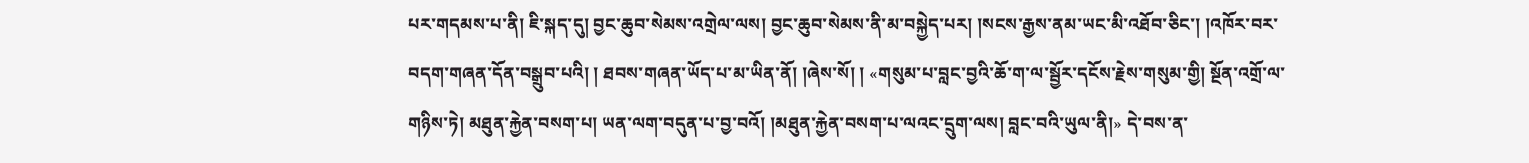པར་གདམས་པ་ནི། ཇི་སྐད་དུ། བྱང་ཆུབ་སེམས་འགྲེལ་ལས། བྱང་ཆུབ་སེམས་ནི་མ་བསྐྱེད་པར། །སངས་རྒྱས་ནམ་ཡང་མི་འཐོབ་ཅིང་། །འཁོར་བར་བདག་གཞན་དོན་བསྒྲུབ་པའི། ། ཐབས་གཞན་ཡོད་པ་མ་ཡིན་ནོ། །ཞེས་སོ། ། «གསུམ་པ་བླང་བྱའི་ཆོ་ག་ལ་སྦྱོར་དངོས་རྗེས་གསུམ་གྱི། སྔོན་འགྲོ་ལ་གཉིས་ཏེ། མཐུན་རྐྱེན་བསག་པ། ཡན་ལག་བདུན་པ་བྱ་བའོ། །མཐུན་རྐྱེན་བསག་པ་ལའང་དྲུག་ལས། བླང་བའི་ཡུལ་ནི།» དེ་བས་ན་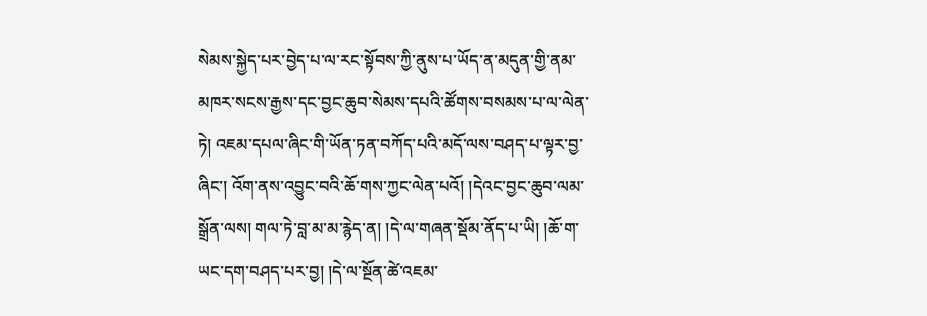སེམས་སྐྱེད་པར་བྱེད་པ་ལ་རང་སྟོབས་ཀྱི་ནུས་པ་ཡོད་ན་མདུན་གྱི་ནམ་མཁར་སངས་རྒྱས་དང་བྱང་ཆུབ་སེམས་དཔའི་ཚོགས་བསམས་པ་ལ་ལེན་ཏེ། འཇམ་དཔལ་ཞིང་གི་ཡོན་ཏན་བཀོད་པའི་མདོ་ལས་བཤད་པ་ལྟར་བྱ་ཞིང་། འོག་ནས་འབྱུང་བའི་ཆོ་གས་ཀྱང་ལེན་པའོ། །དེའང་བྱང་ཆུབ་ལམ་སྒྲོན་ལས། གལ་ཏེ་བླ་མ་མ་རྙེད་ན། །དེ་ལ་གཞན་སྡོམ་ནོད་པ་ཡི། །ཆོ་ག་ཡང་དག་བཤད་པར་བྱ། །དེ་ལ་སྔོན་ཚེ་འཇམ་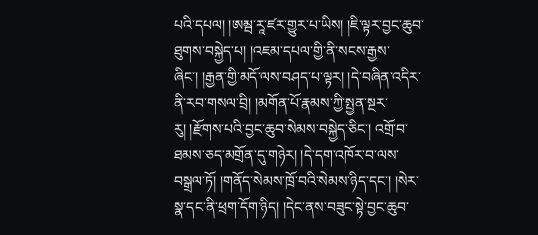པའི་དཔལ། །ཨམྦ་རཱ་ཛར་གྱུར་པ་ཡིས། །ཇི་ལྟར་བྱང་ཆུབ་ཐུགས་བསྐྱེད་པ། །འཇམ་དཔལ་གྱི་ནི་སངས་རྒྱས་ཞིང་། །རྒྱན་གྱི་མདོ་ལས་བཤད་པ་ལྟར། །དེ་བཞིན་འདིར་ནི་རབ་གསལ་བྲི། །མགོན་པོ་རྣམས་ཀྱི་སྤྱན་སྔར་རུ། །རྫོགས་པའི་བྱང་ཆུབ་སེམས་བསྐྱེད་ཅིང་། འགྲོ་བ་ཐམས་ཅད་མགྲོན་དུ་གཉེར། །དེ་དག་འཁོར་བ་ལས་བསྒྲལ་ཏོ། །གནོད་སེམས་ཁྲོ་བའི་སེམས་ཉིད་དང་། །སེར་སྣ་དང་ནི་ཕྲག་དོག་ཉིད། །དེང་ནས་བཟུང་སྟེ་བྱང་ཆུབ་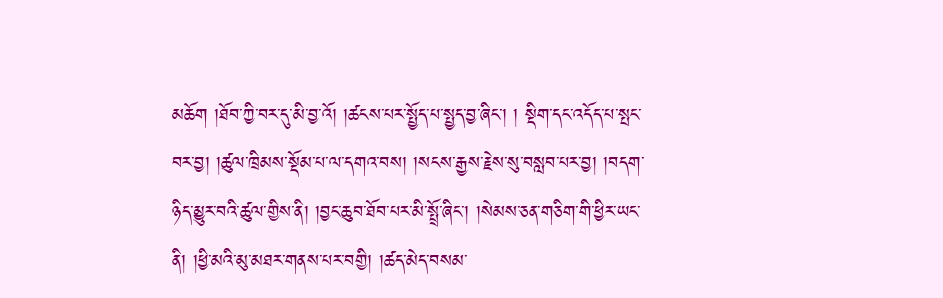མཆོག །ཐོབ་ཀྱི་བར་དུ་མི་བྱ་འོ། །ཚངས་པར་སྤྱོད་པ་སྤྱད་བྱ་ཞིང་། ། སྡིག་དང་འདོད་པ་སྤང་བར་བྱ། །ཚུལ་ཁྲིམས་སྡོམ་པ་ལ་དགའ་བས། །སངས་རྒྱས་རྗེས་སུ་བསླབ་པར་བྱ། །བདག་ཉིད་མྱུར་བའི་ཚུལ་གྱིས་ནི། །བྱང་ཆུབ་ཐོབ་པར་མི་སྤྲོ་ཞིང་། །སེམས་ཅན་གཅིག་གི་ཕྱིར་ཡང་ནི། །ཕྱི་མའི་མུ་མཐར་གནས་པར་བགྱི། །ཚད་མེད་བསམ་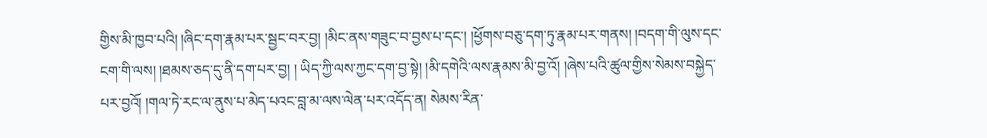གྱིས་མི་ཁྱབ་པའི། །ཞིང་དག་རྣམ་པར་སྦྱང་བར་བྱ། །མིང་ནས་གཟུང་བ་བྱས་པ་དང་། །ཕྱོགས་བཅུ་དག་ཏུ་རྣམ་པར་གནས། །བདག་གི་ལུས་དང་ངག་གི་ལས། །ཐམས་ཅད་དུ་ནི་དག་པར་བྱ། ། ཡིད་ཀྱི་ལས་ཀྱང་དག་བྱ་སྟེ། །མི་དགེའི་ལས་རྣམས་མི་བྱ་འོ། །ཞེས་པའི་ཚུལ་གྱིས་སེམས་བསྐྱེད་པར་བྱའོ། །གལ་ཏེ་རང་ལ་ནུས་པ་མེད་པའང་བླ་མ་ལས་ལེན་པར་འདོད་ན། སེམས་རིན་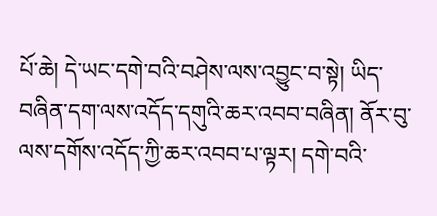པོ་ཆེ། དེ་ཡང་དགེ་བའི་བཤེས་ལས་འབྱུང་བ་སྟེ། ཡིད་བཞིན་དག་ལས་འདོད་དགུའི་ཆར་འབབ་བཞིན། ནོར་བུ་ལས་དགོས་འདོད་ཀྱི་ཆར་འབབ་པ་ལྟར། དགེ་བའི་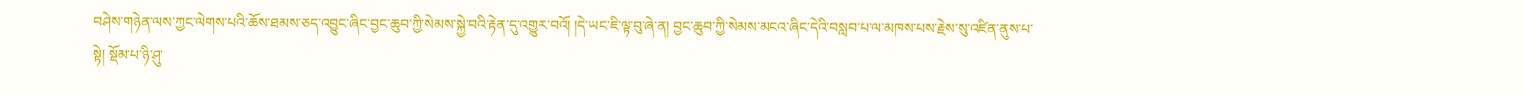བཤེས་གཉེན་ལས་ཀྱང་ལེགས་པའི་ཆོས་ཐམས་ཅད་འབྱུང་ཞིང་བྱང་ཆུབ་ཀྱི་སེམས་སྐྱེ་བའི་རྟེན་དུ་འགྱུར་བའོ། །དེ་ཡང་ཇི་ལྟ་བུ་ཞེ་ན། བྱང་ཆུབ་ཀྱི་སེམས་མངའ་ཞིང་དེའི་བསླབ་པ་ལ་མཁས་པས་རྗེས་སུ་འཛིན་ནུས་པ་སྟེ། སྡོམ་པ་ཉི་ཤུ་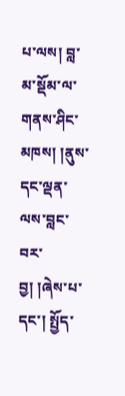པ་ལས། བླ་མ་སྡོམ་ལ་གནས་ཤིང་མཁས། །ནུས་དང་ལྡན་ལས་བླང་བར་བྱ། །ཞེས་པ་དང་། སྤྱོད་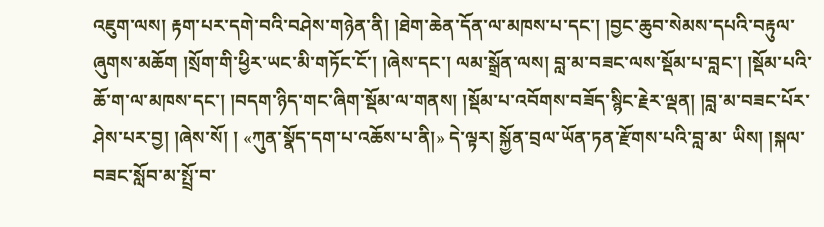འཇུག་ལས། རྟག་པར་དགེ་བའི་བཤེས་གཉེན་ནི། །ཐེག་ཆེན་དོན་ལ་མཁས་པ་དང་། །བྱང་ཆུབ་སེམས་དཔའི་བརྟུལ་ཞུགས་མཆོག །སྲོག་གི་ཕྱིར་ཡང་མི་གཏོང་ངོ་། །ཞེས་དང་། ལམ་སྒྲོན་ལས། བླ་མ་བཟང་ལས་སྡོམ་པ་བླང་། །སྡོམ་པའི་ཆོ་ག་ལ་མཁས་དང་། །བདག་ཉིད་གང་ཞིག་སྡོམ་ལ་གནས། །སྡོམ་པ་འབོགས་བཟོད་སྙིང་རྗེར་ལྡན། །བླ་མ་བཟང་པོར་ཤེས་པར་བྱ། །ཞེས་སོ། ། «ཀུན་སྣོད་དག་པ་འཆོས་པ་ནི།» དེ་ལྟར། སྐྱོན་བྲལ་ཡོན་ཏན་རྫོགས་པའི་བླ་མ་ ཡིས། །སྐལ་བཟང་སློབ་མ་སྤྲོ་བ་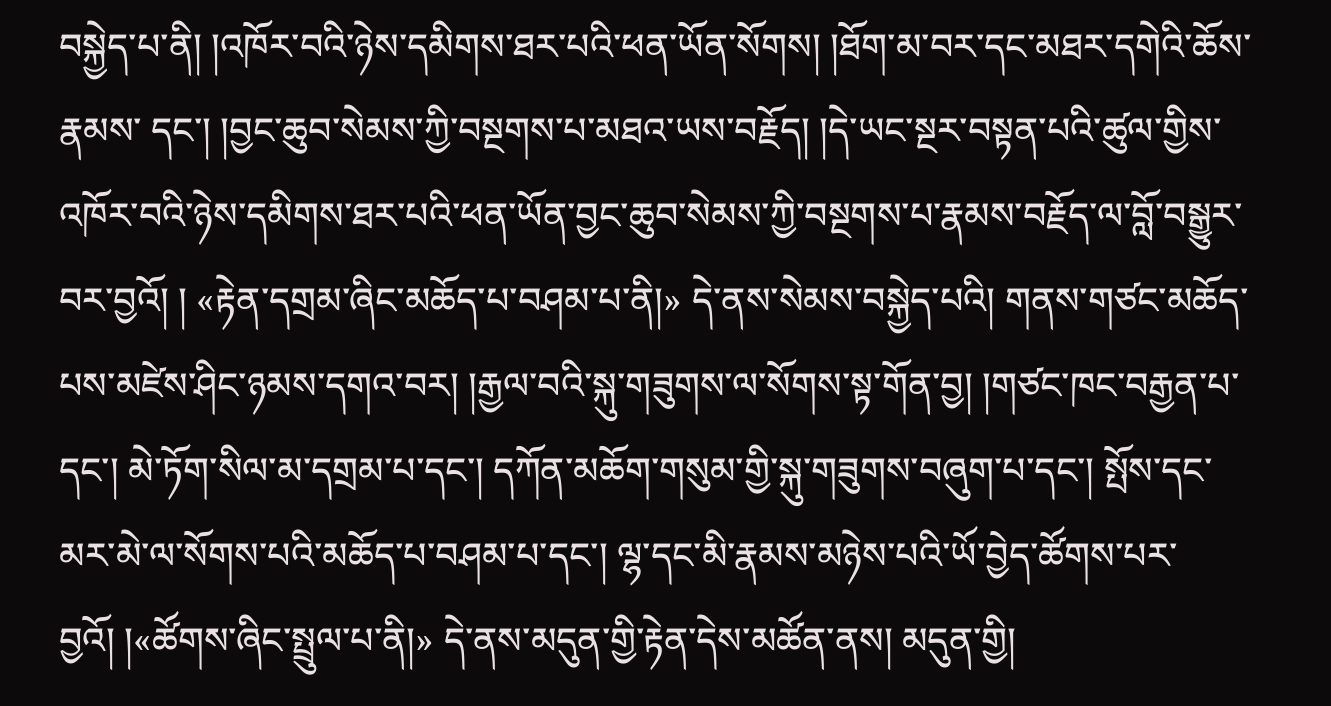བསྐྱེད་པ་ནི། །འཁོར་བའི་ཉེས་དམིགས་ཐར་པའི་ཕན་ཡོན་སོགས། །ཐོག་མ་བར་དང་མཐར་དགེའི་ཆོས་རྣམས་ དང་། །བྱང་ཆུབ་སེམས་ཀྱི་བསྔགས་པ་མཐའ་ཡས་བརྗོད། །དེ་ཡང་སྔར་བསྟན་པའི་ཚུལ་གྱིས་འཁོར་བའི་ཉེས་དམིགས་ཐར་པའི་ཕན་ཡོན་བྱང་ཆུབ་སེམས་ཀྱི་བསྔགས་པ་རྣམས་བརྗོད་ལ་བློ་བསྒྱུར་བར་བྱའོ། ། «རྟེན་དགྲམ་ཞིང་མཆོད་པ་བཤམ་པ་ནི།» དེ་ནས་སེམས་བསྐྱེད་པའི། གནས་གཙང་མཆོད་པས་མཛེས་ཤིང་ཉམས་དགའ་བར། །རྒྱལ་བའི་སྐུ་གཟུགས་ལ་སོགས་སྟ་གོན་བྱ། །གཙང་ཁང་བརྒྱན་པ་དང་། མེ་ཏོག་སིལ་མ་དགྲམ་པ་དང་། དཀོན་མཆོག་གསུམ་གྱི་སྐུ་གཟུགས་བཞུག་པ་དང་། སྤོས་དང་མར་མེ་ལ་སོགས་པའི་མཆོད་པ་བཤམ་པ་དང་། ལྷ་དང་མི་རྣམས་མཉེས་པའི་ཡོ་བྱེད་ཚོགས་པར་བྱའོ། །«ཚོགས་ཞིང་སྤྲུལ་པ་ནི།» དེ་ནས་མདུན་གྱི་རྟེན་དེས་མཚོན་ནས། མདུན་གྱི།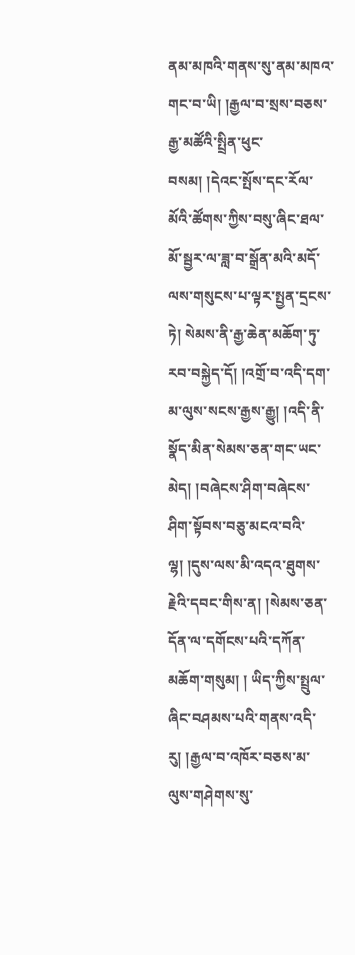ནམ་མཁའི་གནས་སུ་ནམ་མཁའ་གང་བ་ཡི། །རྒྱལ་བ་སྲས་བཅས་རྒྱ་མཚོའི་སྤྲིན་ཕུང་བསམ། །དེའང་སྤོས་དང་རོལ་མོའི་ཚོགས་ཀྱིས་བསུ་ཞིང་ཐལ་མོ་སྦྱར་ལ་ཟླ་བ་སྒྲོན་མའི་མདོ་ལས་གསུངས་པ་ལྟར་སྤྱན་དྲངས་ཏེ། སེམས་ནི་རྒྱ་ཆེན་མཆོག་ཏུ་རབ་བསྐྱེད་དོ། །འགྲོ་བ་འདི་དག་མ་ལུས་སངས་རྒྱས་རྒྱུ། །འདི་ནི་སྣོད་མིན་སེམས་ཅན་གང་ཡང་མེད། །བཞེངས་ཤིག་བཞེངས་ཤིག་སྟོབས་བཅུ་མངའ་བའི་ལྷ། །དུས་ལས་མི་འདའ་ཐུགས་རྗེའི་དབང་གིས་ན། །སེམས་ཅན་དོན་ལ་དགོངས་པའི་དཀོན་མཆོག་གསུམ། ། ཡིད་ཀྱིས་སྤྲུལ་ཞིང་བཤམས་པའི་གནས་འདི་རུ། །རྒྱལ་བ་འཁོར་བཅས་མ་ལུས་གཤེགས་སུ་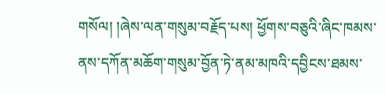གསོལ། །ཞེས་ལན་གསུམ་བརྗོད་པས། ཕྱོགས་བཅུའི་ཞིང་ཁམས་ནས་དཀོན་མཆོག་གསུམ་བྱོན་ཏེ་ནམ་མཁའི་དབྱིངས་ཐམས་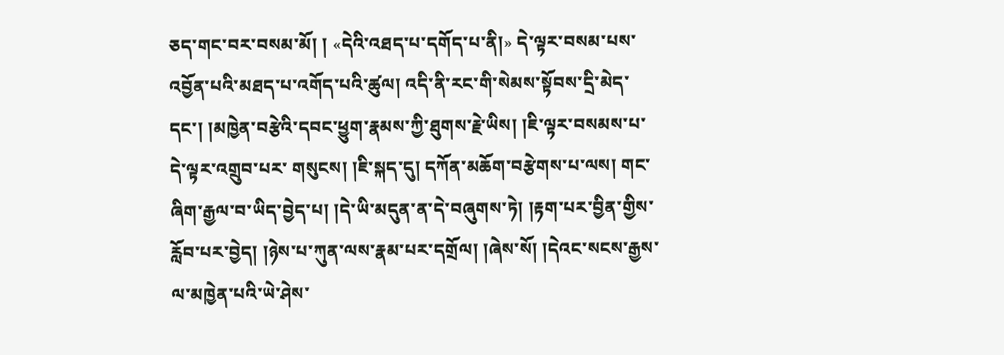ཅད་གང་བར་བསམ་མོ། ། «དེའི་འཐད་པ་དགོད་པ་ནི།» དེ་ལྟར་བསམ་པས་འབྱོན་པའི་མཐད་པ་འགོད་པའི་ཚུལ། འདི་ནི་རང་གི་སེམས་སྟོབས་དྲི་མེད་དང་། །མཁྱེན་བརྩེའི་དབང་ཕྱུག་རྣམས་ཀྱི་ཐུགས་རྗེ་ཡིས། །ཇི་ལྟར་བསམས་པ་དེ་ལྟར་འགྲུབ་པར་ གསུངས། །ཇི་སྐད་དུ། དཀོན་མཆོག་བརྩེགས་པ་ལས། གང་ཞིག་རྒྱལ་བ་ཡིད་བྱེད་པ། །དེ་ཡི་མདུན་ན་དེ་བཞུགས་ཏེ། །རྟག་པར་བྱིན་གྱིས་རློབ་པར་བྱེད། །ཉེས་པ་ཀུན་ལས་རྣམ་པར་དགྲོལ། །ཞེས་སོ། །དེའང་སངས་རྒྱས་ལ་མཁྱེན་པའི་ཡེ་ཤེས་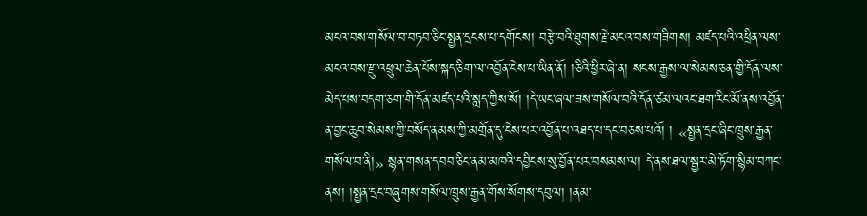མངའ་བས་གསོལ་བ་བཏབ་ཅིང་སྤྱན་དྲངས་པ་དགོངས། བརྩེ་བའི་ཐུགས་རྗེ་མངའ་བས་གཟིགས། མཛད་པའི་འཕྲིན་ལས་མངའ་བས་རྫུ་འཕྲུལ་ཆེན་པོས་སྐད་ཅིག་ལ་འབྱོན་ངེས་པ་ཡིན་ནོ། །ཅིའི་ཕྱིར་ཞེ་ན། སངས་རྒྱས་ལ་སེམས་ཅན་གྱི་དོན་ལས་མེད་པས་བདག་ཅག་གི་དོན་མཛད་པའི་སླད་ཀྱིས་སོ། །དེ་ཡང་ཞལ་ཟས་གསོལ་བའི་དོན་ཙམ་ལའང་ཐག་རིང་མོ་ནས་འབྱོན་ན་བྱང་ཆུབ་སེམས་ཀྱི་བསོད་ནམས་ཀྱི་མགྲོན་དུ་ངེས་པར་འབྱོན་པ་འཐད་པ་དང་བཅས་པའོ། ། «སྤྱན་དྲང་ཞིང་ཁྲུས་རྒྱན་གསོལ་བ་ནི།» སྙན་གསན་དབབ་ཅིང་ནམ་མཁའི་དབྱིངས་སུ་བྱོན་པར་བསམས་ལ། དེ་ནས་ཐལ་སྦྱར་མེ་ཏོག་སྙིམ་བཀང་ནས། །སྤྱན་དྲང་བཞུགས་གསོལ་ཁྲུས་རྒྱན་གོས་སོགས་དབུལ། །ནམ་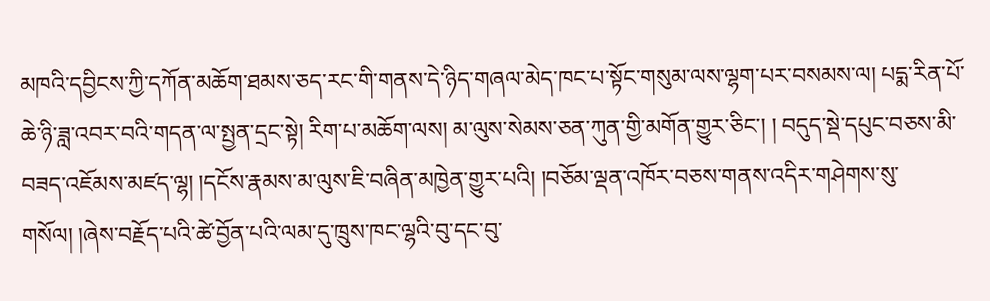མཁའི་དབྱིངས་ཀྱི་དཀོན་མཆོག་ཐམས་ཅད་རང་གི་གནས་དེ་ཉིད་གཞལ་མེད་ཁང་པ་སྟོང་གསུམ་ལས་ལྷག་པར་བསམས་ལ། པདྨ་རིན་པོ་ཆེ་ཉི་ཟླ་འབར་བའི་གདན་ལ་སྤྱན་དྲང་སྟེ། རིག་པ་མཆོག་ལས། མ་ལུས་སེམས་ཅན་ཀུན་གྱི་མགོན་གྱུར་ཅིང་། ། བདུད་སྡེ་དཔུང་བཅས་མི་བཟད་འཇོམས་མཛད་ལྷ། །དངོས་རྣམས་མ་ལུས་ཇི་བཞིན་མཁྱེན་གྱུར་པའི། །བཅོམ་ལྡན་འཁོར་བཅས་གནས་འདིར་གཤེགས་སུ་གསོལ། །ཞེས་བརྗོད་པའི་ཚེ་བྱོན་པའི་ལམ་དུ་ཁྲུས་ཁང་ལྷའི་བུ་དང་བུ་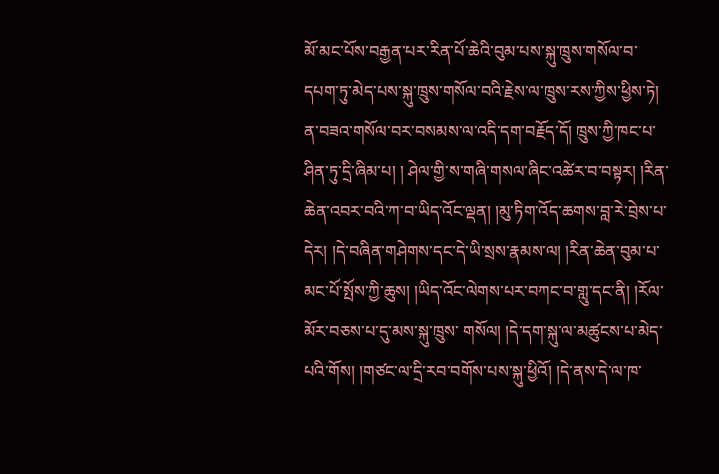མོ་མང་པོས་བརྒྱན་པར་རིན་པོ་ཆེའི་བུམ་པས་སྐུ་ཁྲུས་གསོལ་བ་དཔག་ཏུ་མེད་པས་སྐུ་ཁྲུས་གསོལ་བའི་རྗེས་ལ་ཁྲུས་རས་ཀྱིས་ཕྱིས་ཏེ། ན་བཟའ་གསོལ་བར་བསམས་ལ་འདི་དག་བརྗོད་དོ། ཁྲུས་ཀྱི་ཁང་པ་ཤིན་ཏུ་དྲི་ཞིམ་པ། ། ཤེལ་གྱི་ས་གཞི་གསལ་ཞིང་འཚེར་བ་བསྟར། །རིན་ཆེན་འབར་བའི་ཀ་བ་ཡིད་འོང་ལྡན། །མུ་ཏིག་འོད་ཆགས་བླ་རེ་བྲེས་པ་དེར། །དེ་བཞིན་གཤེགས་དང་དེ་ཡི་སྲས་རྣམས་ལ། །རིན་ཆེན་བུམ་པ་མང་པོ་སྤོས་ཀྱི་ཆུས། །ཡིད་འོང་ལེགས་པར་བཀང་བ་གླུ་དང་ནི། །རོལ་མོར་བཅས་པ་དུ་མས་སྐུ་ཁྲུས་ གསོལ། །དེ་དག་སྐུ་ལ་མཚུངས་པ་མེད་པའི་གོས། །གཙང་ལ་དྲི་རབ་བགོས་པས་སྐུ་ཕྱིའོ། །དེ་ནས་དེ་ལ་ཁ་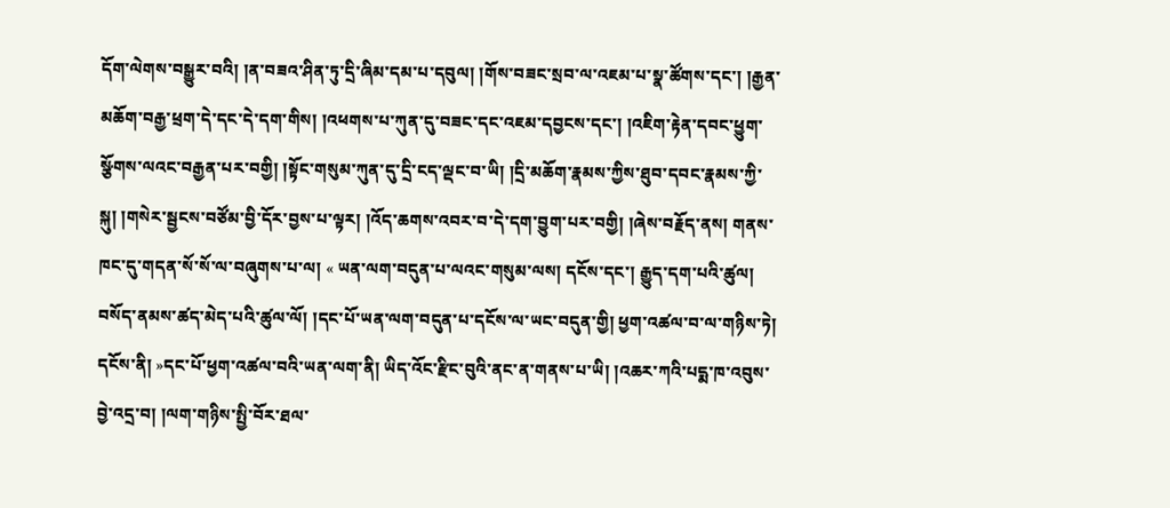དོག་ལེགས་བསྒྱུར་བའི། །ན་བཟའ་ཤིན་ཏུ་དྲི་ཞིམ་དམ་པ་དབུལ། །གོས་བཟང་སྲབ་ལ་འཇམ་པ་སྣ་ཚོགས་དང་། །རྒྱན་མཆོག་བརྒྱ་ཕྲག་དེ་དང་དེ་དག་གིས། །འཕགས་པ་ཀུན་དུ་བཟང་དང་འཇམ་དབྱངས་དང་། །འཇིག་རྟེན་དབང་ཕྱུག་སྩོགས་ལའང་བརྒྱན་པར་བགྱི། །སྟོང་གསུམ་ཀུན་དུ་དྲི་ངད་ལྡང་བ་ཡི། །དྲི་མཆོག་རྣམས་ཀྱིས་ཐུབ་དབང་རྣམས་ཀྱི་སྐུ། །གསེར་སྦྱངས་བཙོམ་བྱི་དོར་བྱས་པ་ལྟར། །འོད་ཆགས་འབར་བ་དེ་དག་བྱུག་པར་བགྱི། །ཞེས་བརྗོད་ནས། གནས་ཁང་དུ་གདན་སོ་སོ་ལ་བཞུགས་པ་ལ། « ཡན་ལག་བདུན་པ་ལའང་གསུམ་ལས། དངོས་དང་། རྒྱུད་དག་པའི་ཚུལ། བསོད་ནམས་ཚད་མེད་པའི་ཚུལ་ལོ། །དང་པོ་ཡན་ལག་བདུན་པ་དངོས་ལ་ཡང་བདུན་གྱི། ཕྱག་འཚལ་བ་ལ་གཉིས་ཏེ། དངོས་ནི། »དང་པོ་ཕྱག་འཚལ་བའི་ཡན་ལག་ནི། ཡིད་འོང་རྫིང་བུའི་ནང་ན་གནས་པ་ཡི། །འཆར་ཀའི་པདྨ་ཁ་འབུས་བྱེ་འདྲ་བ། །ལག་གཉིས་སྤྱི་བོར་ཐལ་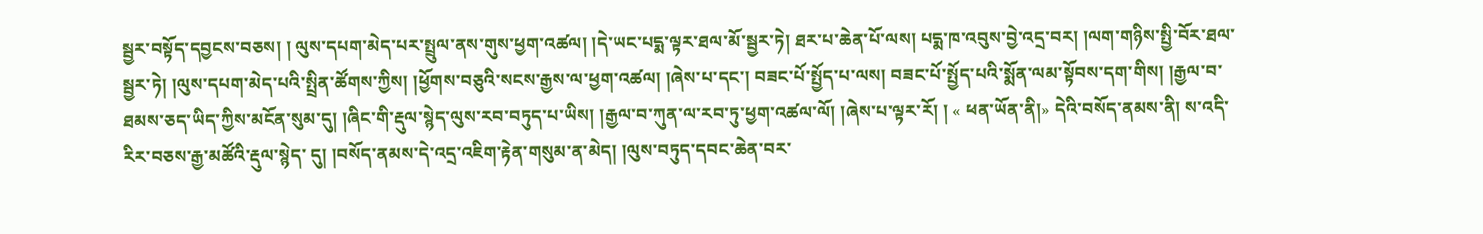སྦྱར་བསྟོད་དབྱངས་བཅས། ། ལུས་དཔག་མེད་པར་སྤྲུལ་ནས་གུས་ཕྱག་འཚལ། །དེ་ཡང་པདྨ་ལྟར་ཐལ་མོ་སྦྱར་ཏེ། ཐར་པ་ཆེན་པོ་ལས། པདྨ་ཁ་འབུས་བྱེ་འདྲ་བར། །ལག་གཉིས་སྤྱི་བོར་ཐལ་སྦྱར་ཏེ། །ལུས་དཔག་མེད་པའི་སྤྲིན་ཚོགས་ཀྱིས། །ཕྱོགས་བཅུའི་སངས་རྒྱས་ལ་ཕྱག་འཚལ། །ཞེས་པ་དང་། བཟང་པོ་སྤྱོད་པ་ལས། བཟང་པོ་སྤྱོད་པའི་སྨོན་ལམ་སྟོབས་དག་གིས། །རྒྱལ་བ་ཐམས་ཅད་ཡིད་ཀྱིས་མངོན་སུམ་དུ། །ཞིང་གི་རྡུལ་སྙེད་ལུས་རབ་བཏུད་པ་ཡིས། །རྒྱལ་བ་ཀུན་ལ་རབ་ཏུ་ཕྱག་འཚལ་ལོ། །ཞེས་པ་ལྟར་རོ། ། « ཕན་ཡོན་ནི།» དེའི་བསོད་ནམས་ནི། ས་འདི་རིར་བཅས་རྒྱ་མཚོའི་རྡུལ་སྙེད་ དུ། །བསོད་ནམས་དེ་འདྲ་འཇིག་རྟེན་གསུམ་ན་མེད། །ལུས་བཏུད་དབང་ཆེན་བར་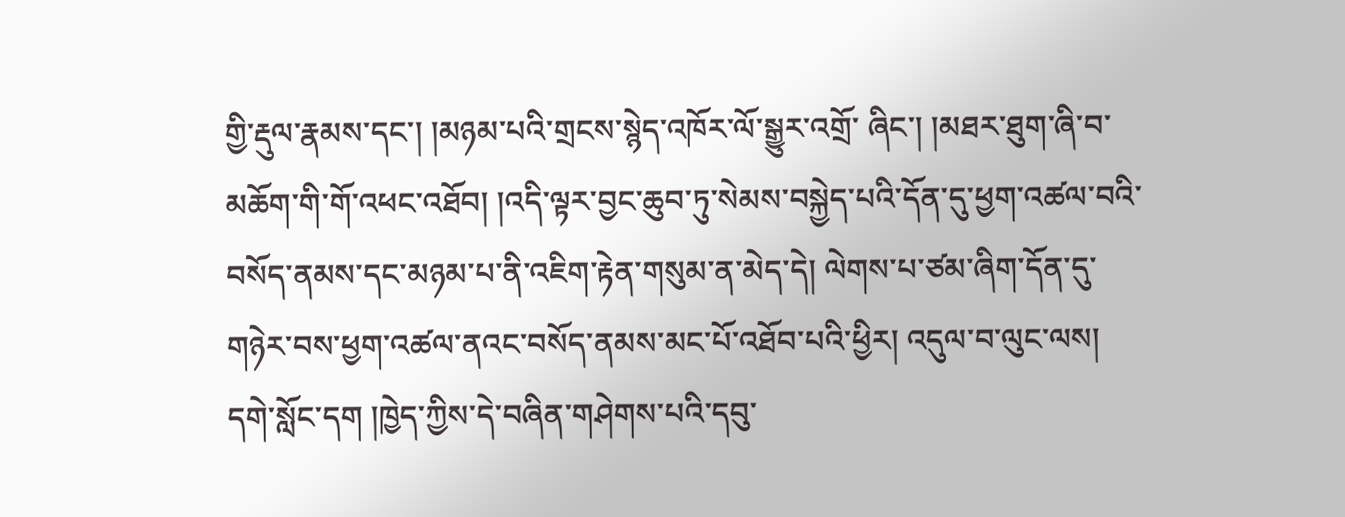གྱི་རྡུལ་རྣམས་དང་། །མཉམ་པའི་གྲངས་སྙེད་འཁོར་ལོ་སྒྱུར་འགྲོ་ ཞིང་། །མཐར་ཐུག་ཞི་བ་མཆོག་གི་གོ་འཕང་འཐོབ། །འདི་ལྟར་བྱང་ཆུབ་ཏུ་སེམས་བསྐྱེད་པའི་དོན་དུ་ཕྱག་འཚལ་བའི་བསོད་ནམས་དང་མཉམ་པ་ནི་འཇིག་རྟེན་གསུམ་ན་མེད་དེ། ལེགས་པ་ཙམ་ཞིག་དོན་དུ་གཉེར་བས་ཕྱག་འཚལ་ནའང་བསོད་ནམས་མང་པོ་འཐོབ་པའི་ཕྱིར། འདུལ་བ་ལུང་ལས། དགེ་སློང་དག །ཁྱེད་ཀྱིས་དེ་བཞིན་གཤེགས་པའི་དབུ་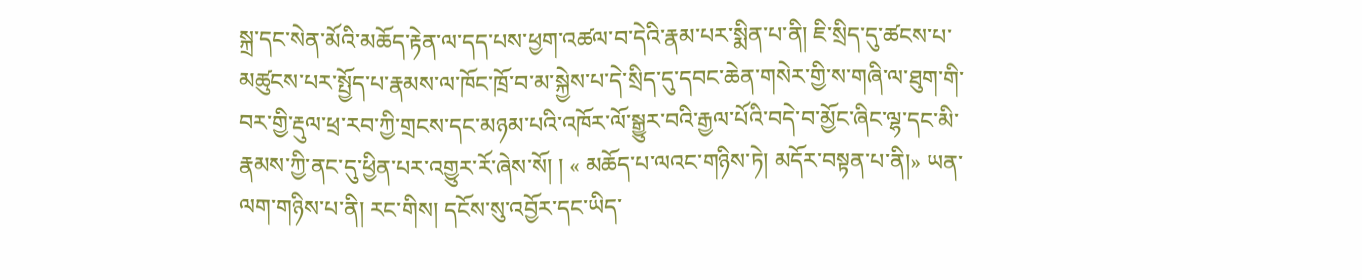སྐྲ་དང་སེན་མོའི་མཆོད་རྟེན་ལ་དད་པས་ཕྱག་འཚལ་བ་དེའི་རྣམ་པར་སྨིན་པ་ནི། ཇི་སྲིད་དུ་ཚངས་པ་མཚུངས་པར་སྤྱོད་པ་རྣམས་ལ་ཁོང་ཁྲོ་བ་མ་སྐྱེས་པ་དེ་སྲིད་དུ་དབང་ཆེན་གསེར་གྱི་ས་གཞི་ལ་ཐུག་གི་བར་གྱི་རྡུལ་ཕྲ་རབ་ཀྱི་གྲངས་དང་མཉམ་པའི་འཁོར་ལོ་སྒྱུར་བའི་རྒྱལ་པོའི་བདེ་བ་མྱོང་ཞིང་ལྷ་དང་མི་རྣམས་ཀྱི་ནང་དུ་ཕྱིན་པར་འགྱུར་རོ་ཞེས་སོ། ། « མཆོད་པ་ལའང་གཉིས་ཏེ། མདོར་བསྟན་པ་ནི།» ཡན་ལག་གཉིས་པ་ནི། རང་གིས། དངོས་སུ་འབྱོར་དང་ཡིད་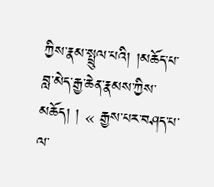ཀྱིས་རྣམ་སྤྲུལ་པའི། །མཆོད་པ་བླ་མེད་རྒྱ་ཆེན་རྣམས་ཀྱིས་མཆོད། ། « རྒྱས་པར་བཤད་པ་ལ་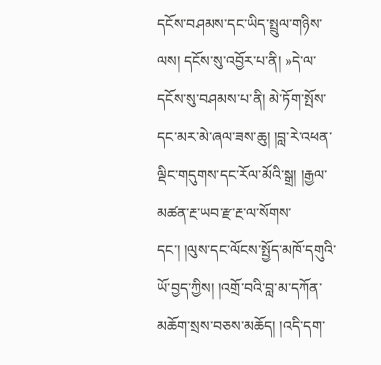དངོས་བཤམས་དང་ཡིད་སྤྲུལ་གཉིས་ལས། དངོས་སུ་འབྱོར་པ་ནི། »དེ་ལ་དངོས་སུ་བཤམས་པ་ནི། མེ་ཏོག་སྤོས་དང་མར་མེ་ཞལ་ཟས་ཆུ། །བླ་རེ་འཕན་ལྡིང་གདུགས་དང་རོལ་མོའི་སྒྲ། །རྒྱལ་མཚན་རྔ་ཡབ་རྫ་རྔ་ལ་སོགས་དང་། །ལུས་དང་ལོངས་སྤྱོད་མཁོ་དགུའི་ཡོ་བྱད་ཀྱིས། །འགྲོ་བའི་བླ་མ་དཀོན་མཆོག་སྲས་བཅས་མཆོད། །འདི་དག་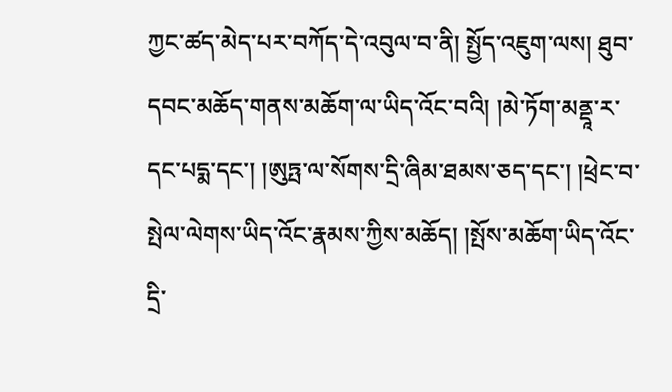ཀྱང་ཚད་མེད་པར་བཀོད་དེ་འབུལ་བ་ནི། སྤྱོད་འཇུག་ལས། ཐུབ་དབང་མཆོད་གནས་མཆོག་ལ་ཡིད་འོང་བའི། །མེ་ཏོག་མནྡཱ་ར་དང་པདྨ་དང་། །ཨུཏྤ་ལ་སོགས་དྲི་ཞིམ་ཐམས་ཅད་དང་། །ཕྲེང་བ་སྤེལ་ལེགས་ཡིད་འོང་རྣམས་ཀྱིས་མཆོད། །སྤོས་མཆོག་ཡིད་འོང་དྲི་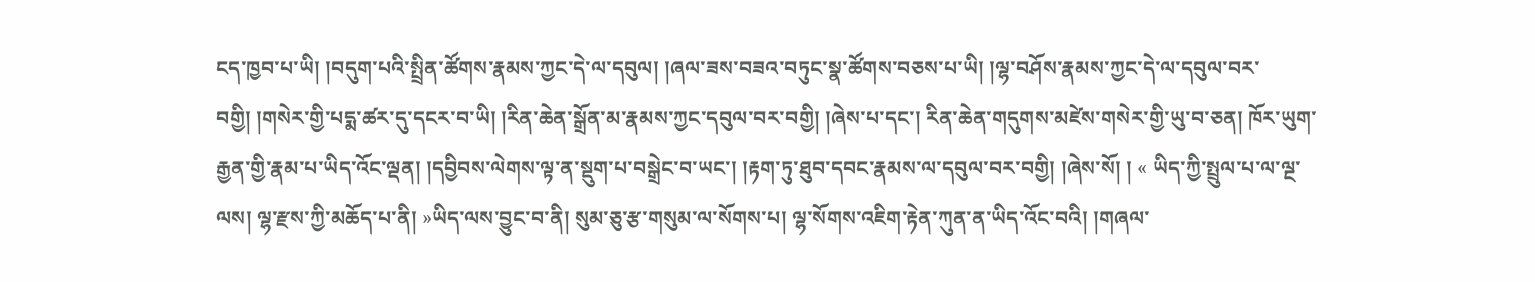ངད་ཁྱབ་པ་ཡི། །བདུག་པའི་སྤྲིན་ཚོགས་རྣམས་ཀྱང་དེ་ལ་དབུལ། །ཞལ་ཟས་བཟའ་བཏུང་སྣ་ཚོགས་བཅས་པ་ཡི། །ལྷ་བཤོས་རྣམས་ཀྱང་དེ་ལ་དབུལ་བར་ བགྱི། །གསེར་གྱི་པདྨ་ཚར་དུ་དངར་བ་ཡི། །རིན་ཆེན་སྒྲོན་མ་རྣམས་ཀྱང་དབུལ་བར་བགྱི། །ཞེས་པ་དང་། རིན་ཆེན་གདུགས་མཛེས་གསེར་གྱི་ཡུ་བ་ཅན། ཁོར་ཡུག་རྒྱན་གྱི་རྣམ་པ་ཡིད་འོང་ལྡན། །དབྱིབས་ལེགས་ལྟ་ན་སྡུག་པ་བསྒྲེང་བ་ཡང་། །རྟག་ཏུ་ཐུབ་དབང་རྣམས་ལ་དབུལ་བར་བགྱི། །ཞེས་སོ། ། « ཡིད་ཀྱི་སྤྲུལ་པ་ལ་ལྔ་ལས། ལྷ་རྫས་ཀྱི་མཆོད་པ་ནི། »ཡིད་ལས་བྱུང་བ་ནི། སུམ་ཅུ་རྩ་གསུམ་ལ་སོགས་པ། ལྷ་སོགས་འཇིག་རྟེན་ཀུན་ན་ཡིད་འོང་བའི། །གཞལ་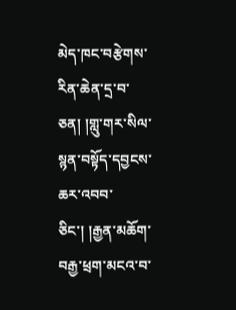མེད་ཁང་བརྩེགས་རིན་ཆེན་དྲ་བ་ཅན། །གླུ་གར་སིལ་སྙན་བསྟོད་དབྱངས་ཆར་འབབ་ཅིང་། །རྒྱན་མཆོག་བརྒྱ་ཕྲག་མངའ་བ་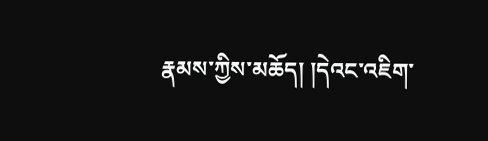རྣམས་ཀྱིས་མཆོད། །དེའང་འཇིག་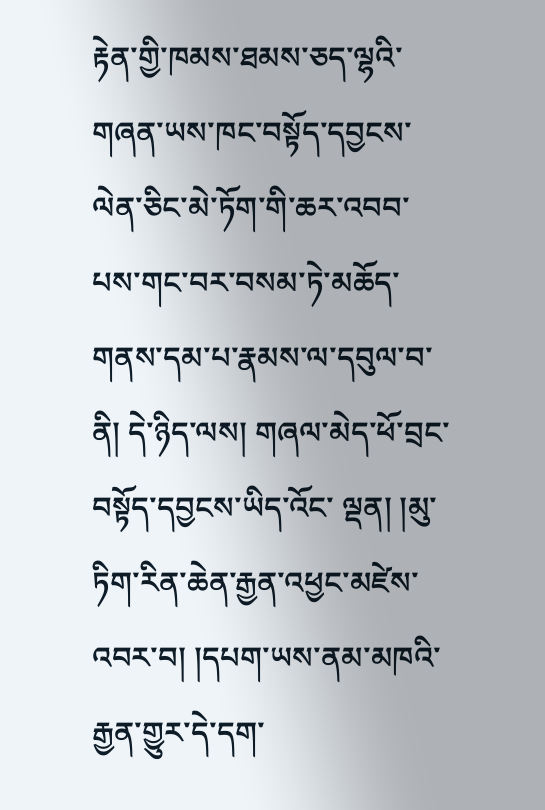རྟེན་གྱི་ཁམས་ཐམས་ཅད་ལྷའི་གཞན་ཡས་ཁང་བསྟོད་དབྱངས་ལེན་ཅིང་མེ་ཏོག་གི་ཆར་འབབ་པས་གང་བར་བསམ་ཏེ་མཆོད་གནས་དམ་པ་རྣམས་ལ་དབུལ་བ་ནི། དེ་ཉིད་ལས། གཞལ་མེད་ཕོ་བྲང་བསྟོད་དབྱངས་ཡིད་འོང་ ལྡན། །མུ་ཏིག་རིན་ཆེན་རྒྱན་འཕྱང་མཛེས་འབར་བ། །དཔག་ཡས་ནམ་མཁའི་རྒྱན་གྱུར་དེ་དག་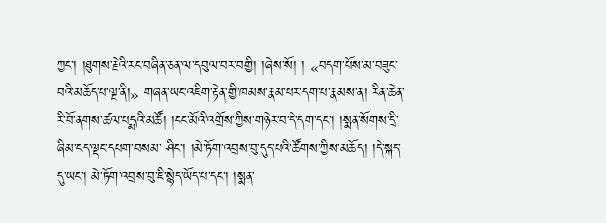ཀྱང་། །ཐུགས་རྗེའི་རང་བཞིན་ཅན་ལ་དབུལ་བར་བགྱི། །ཞེས་སོ། ། «བདག་པོས་མ་བཟུང་བའི་མཆོད་པ་ལྔ་ནི།» གཞན་ཡང་འཇིག་རྟེན་གྱི་ཁམས་རྣམ་པར་དག་པ་རྣམས་ན། རིན་ཆེན་རི་བོ་ནགས་ཚལ་པདྨའི་མཚོ། །ངང་མོའི་འགྲོས་ཀྱིས་གཉེར་བ་དེ་དག་དང་། །སྨན་སོགས་དྲི་ཞིམ་ངད་ལྡང་དཔག་བསམ་ ཤིང་། །མེ་ཏོག་འབྲས་བུ་དུད་པའི་ཚོགས་ཀྱིས་མཆོད། །དེ་སྐད་དུ་ཡང་། མེ་ཏོག་འབྲས་བུ་ཇི་སྙེད་ཡོད་པ་དང་། །སྨན་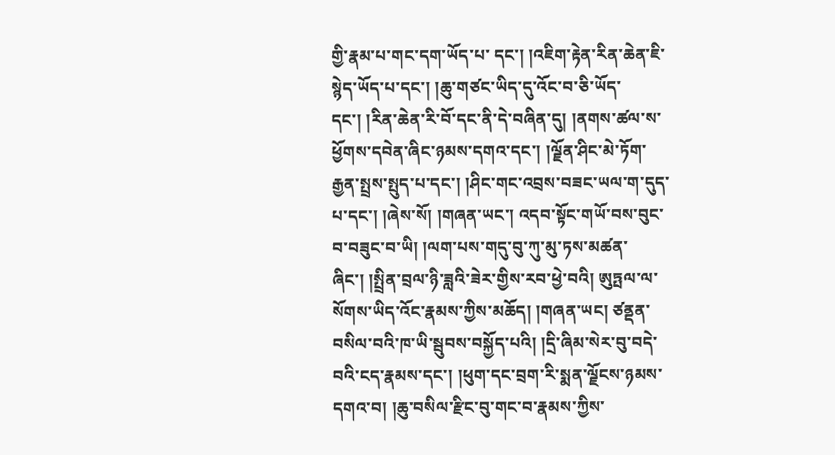གྱི་རྣམ་པ་གང་དག་ཡོད་པ་ དང་། །འཇིག་རྟེན་རིན་ཆེན་ཇི་སྙེད་ཡོད་པ་དང་། །ཆུ་གཙང་ཡིད་དུ་འོང་བ་ཅི་ཡོད་དང་། །རིན་ཆེན་རི་བོ་དང་ནི་དེ་བཞིན་དུ། །ནགས་ཚལ་ས་ཕྱོགས་དབེན་ཞིང་ཉམས་དགའ་དང་། །ལྗོན་ཤིང་མེ་ཏོག་རྒྱན་སྤྲས་སྤུད་པ་དང་། །ཤིང་གང་འབྲས་བཟང་ཡལ་ག་དུད་པ་དང་། །ཞེས་སོ། །གཞན་ཡང་། འདབ་སྟོང་གཡོ་བས་བུང་བ་བཟུང་བ་ཡི། །ལག་པས་གདུ་བུ་ཀུ་མུ་ཏས་མཚན་ཞིང་། །སྤྲིན་བྲལ་ཉི་ཟླའི་ཟེར་གྱིས་རབ་ཕྱེ་བའི། ཨུཏྤལ་ལ་སོགས་ཡིད་འོང་རྣམས་ཀྱིས་མཆོད། །གཞན་ཡང། ཙནྡན་བསིལ་བའི་ཁ་ཡི་སྦུབས་བསྐྱོད་པའི། །དྲི་ཞིམ་སེར་བུ་བདེ་བའི་ངད་རྣམས་དང་། །ཕུག་དང་བྲག་རི་སྨན་ལྗོངས་ཉམས་དགའ་བ། །ཆུ་བསིལ་རྫིང་བུ་གང་བ་རྣམས་ཀྱིས་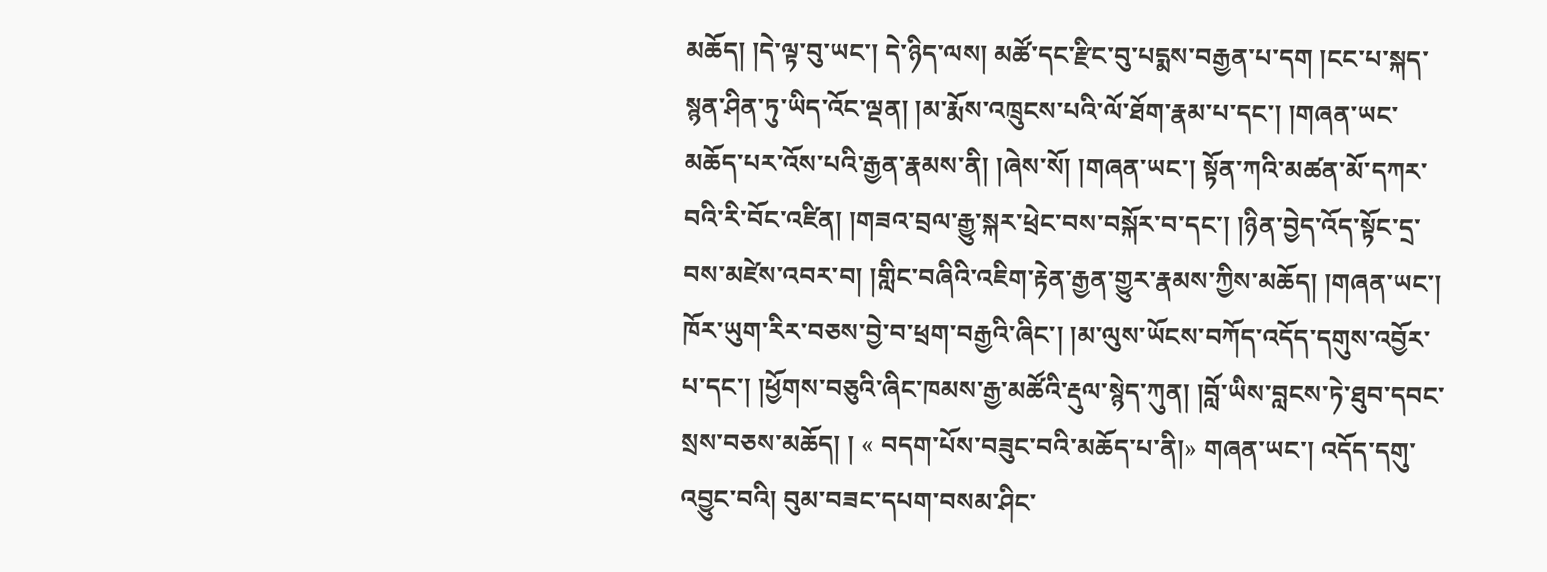མཆོད། །དེ་ལྟ་བུ་ཡང་། དེ་ཉིད་ལས། མཚོ་དང་རྫིང་བུ་པདྨས་བརྒྱན་པ་དག །ངང་པ་སྐད་སྙན་ཤིན་ཏུ་ཡིད་འོང་ལྡན། །མ་རྨོས་འཁྲུངས་པའི་ལོ་ཐོག་རྣམ་པ་དང་། །གཞན་ཡང་མཆོད་པར་འོས་པའི་རྒྱན་རྣམས་ནི། །ཞེས་སོ། །གཞན་ཡང་། སྟོན་ཀའི་མཚན་མོ་དཀར་བའི་རི་བོང་འཛིན། །གཟའ་བྲལ་རྒྱུ་སྐར་ཕྲེང་བས་བསྐོར་བ་དང་། །ཉིན་བྱེད་འོད་སྟོང་དྲ་བས་མཛེས་འབར་བ། །གླིང་བཞིའི་འཇིག་རྟེན་རྒྱན་གྱུར་རྣམས་ཀྱིས་མཆོད། །གཞན་ཡང་། ཁོར་ཡུག་རིར་བཅས་བྱེ་བ་ཕྲག་བརྒྱའི་ཞིང་། །མ་ལུས་ཡོངས་བཀོད་འདོད་དགུས་འབྱོར་པ་དང་། །ཕྱོགས་བཅུའི་ཞིང་ཁམས་རྒྱ་མཚོའི་རྡུལ་སྙེད་ཀུན། །བློ་ཡིས་བླངས་ཏེ་ཐུབ་དབང་སྲས་བཅས་མཆོད། ། « བདག་པོས་བཟུང་བའི་མཆོད་པ་ནི།» གཞན་ཡང་། འདོད་དགུ་འབྱུང་བའི། བུམ་བཟང་དཔག་བསམ་ཤིང་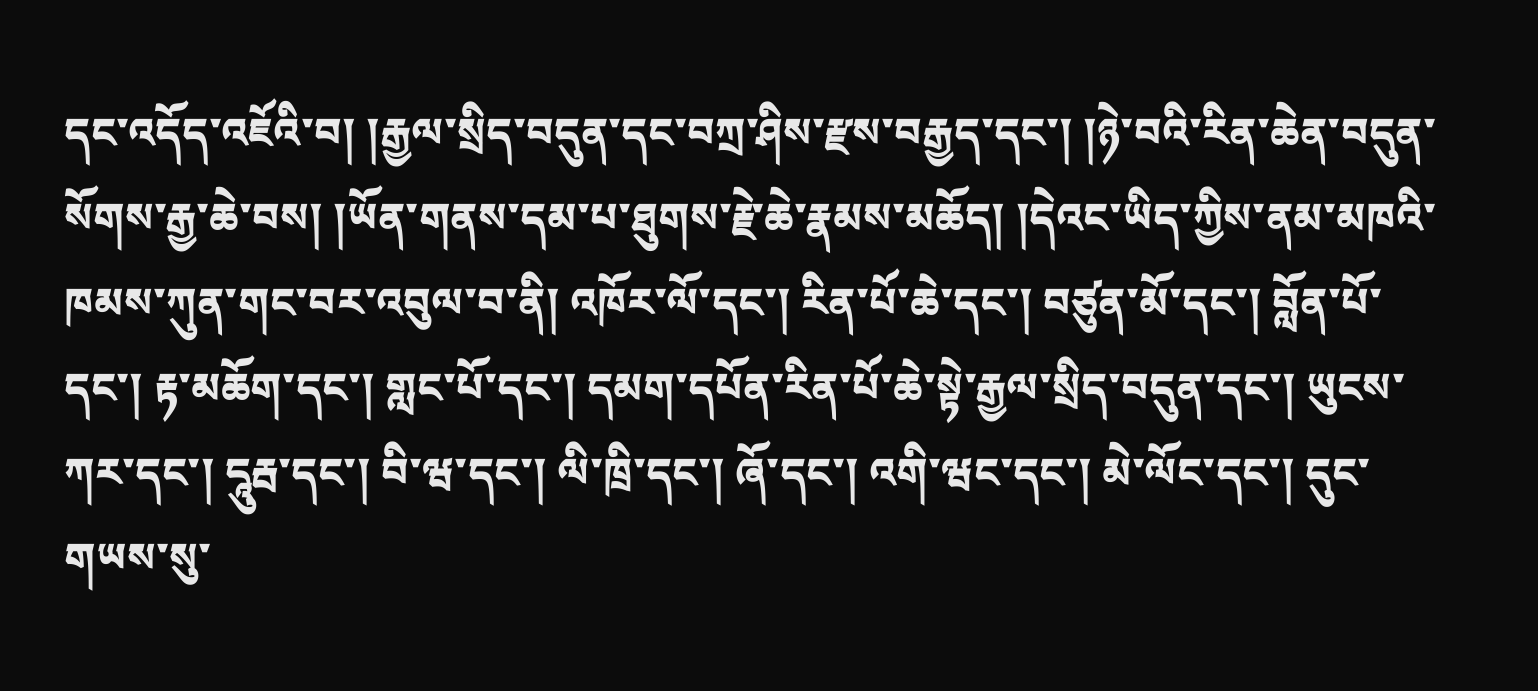དང་འདོད་འཇོའི་བ། །རྒྱལ་སྲིད་བདུན་དང་བཀྲ་ཤིས་རྫས་བརྒྱད་དང་། །ཉེ་བའི་རིན་ཆེན་བདུན་སོགས་རྒྱ་ཆེ་བས། །ཡོན་གནས་དམ་པ་ཐུགས་རྗེ་ཆེ་རྣམས་མཆོད། །དེའང་ཡིད་ཀྱིས་ནམ་མཁའི་ཁམས་ཀུན་གང་བར་འབུལ་བ་ནི། འཁོར་ལོ་དང་། རིན་པོ་ཆེ་དང་། བཙུན་མོ་དང་། བློན་པོ་དང་། རྟ་མཆོག་དང་། གླང་པོ་དང་། དམག་དཔོན་རིན་པོ་ཆེ་སྟེ་རྒྱལ་སྲིད་བདུན་དང་། ཡུངས་ཀར་དང་། དཱུརྦ་དང་། བི་ཝ་དང་། ལི་ཁྲི་དང་། ཞོ་དང་། འགི་ཝང་དང་། མེ་ལོང་དང་། དུང་གཡས་སུ་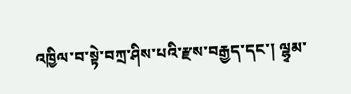འཁྱིལ་བ་སྟེ་བཀྲ་ཤིས་པའི་རྫས་བརྒྱད་དང་། ལྷྭམ་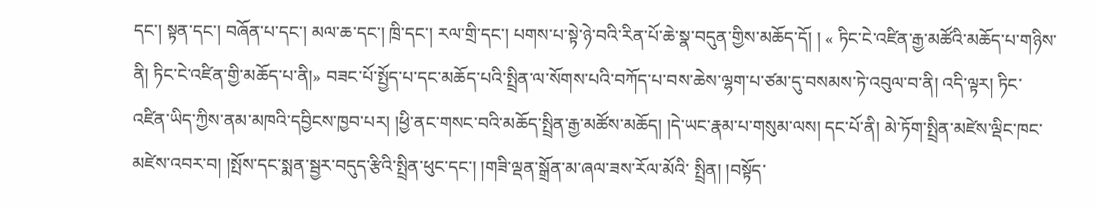དང་། སྟན་དང་། བཞོན་པ་དང་། མལ་ཆ་དང་། ཁྲི་དང་། རལ་གྲི་དང་། པགས་པ་སྟེ་ཉེ་བའི་རིན་པོ་ཆེ་སྣ་བདུན་གྱིས་མཆོད་དོ། ། « ཏིང་ངེ་འཛིན་རྒྱ་མཚོའི་མཆོད་པ་གཉིས་ནི། ཏིང་ངེ་འཛིན་གྱི་མཆོད་པ་ནི།» བཟང་པོ་སྤྱོད་པ་དང་མཆོད་པའི་སྤྲིན་ལ་སོགས་པའི་བཀོད་པ་བས་ཆེས་ལྷག་པ་ཙམ་དུ་བསམས་ཏེ་འབུལ་བ་ནི། འདི་ལྟར། ཏིང་འཛིན་ཡིད་ཀྱིས་ནམ་མཁའི་དབྱིངས་ཁྱབ་པར། །ཕྱི་ནང་གསང་བའི་མཆོད་སྤྲིན་རྒྱ་མཚོས་མཆོད། །དེ་ཡང་རྣམ་པ་གསུམ་ལས། དང་པོ་ནི། མེ་ཏོག་སྤྲིན་མཛེས་ལྡིང་ཁང་མཛེས་འབར་བ། །སྤོས་དང་སྨན་སྦྱར་བདུད་རྩིའི་སྤྲིན་ཕུང་དང་། །གཟི་ལྡན་སྒྲོན་མ་ཞལ་ཟས་རོལ་མོའི་ སྤྲིན། །བསྟོད་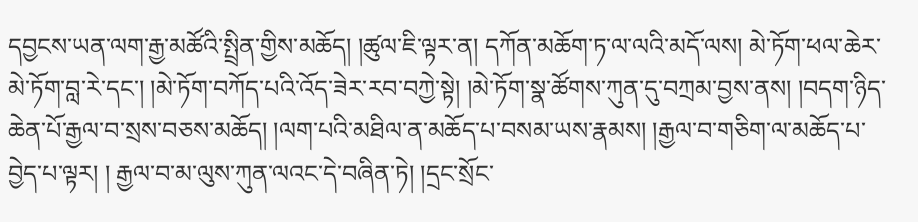དབྱངས་ཡན་ལག་རྒྱ་མཚོའི་སྤྲིན་གྱིས་མཆོད། །ཚུལ་ཇི་ལྟར་ན། དཀོན་མཆོག་ཏ་ལ་ལའི་མདོ་ལས། མེ་ཏོག་ཕལ་ཆེར་མེ་ཏོག་བླ་རེ་དང་། །མེ་ཏོག་བཀོད་པའི་འོད་ཟེར་རབ་བཀྱེ་སྟེ། །མེ་ཏོག་སྣ་ཚོགས་ཀུན་དུ་བཀྲམ་བྱས་ནས། །བདག་ཉིད་ཆེན་པོ་རྒྱལ་བ་སྲས་བཅས་མཆོད། །ལག་པའི་མཐིལ་ན་མཆོད་པ་བསམ་ཡས་རྣམས། །རྒྱལ་བ་གཅིག་ལ་མཆོད་པ་བྱེད་པ་ལྟར། ། རྒྱལ་བ་མ་ལུས་ཀུན་ལའང་དེ་བཞིན་ཏེ། །དྲང་སྲོང་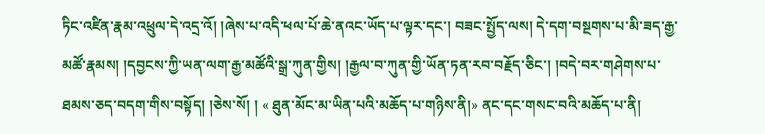ཏིང་འཛིན་རྣམ་འཕྲུལ་དེ་འདྲ་འོ། །ཞེས་པ་འདི་ཕལ་པོ་ཆེ་ནའང་ཡོད་པ་ལྟར་དང་། བཟང་སྤྱོད་ལས། དེ་དག་བསྔགས་པ་མི་ཟད་རྒྱ་མཚོ་རྣམས། །དབྱངས་ཀྱི་ཡན་ལག་རྒྱ་མཚོའི་སྒྲ་ཀུན་གྱིས། །རྒྱལ་བ་ཀུན་གྱི་ཡོན་ཏན་རབ་བརྗོད་ཅིང་། །བདེ་བར་གཤེགས་པ་ཐམས་ཅད་བདག་གིས་བསྟོད། །ཅེས་སོ། ། « ཐུན་མོང་མ་ཡིན་པའི་མཆོད་པ་གཉིས་ནི།» ནང་དང་གསང་བའི་མཆོད་པ་ནི།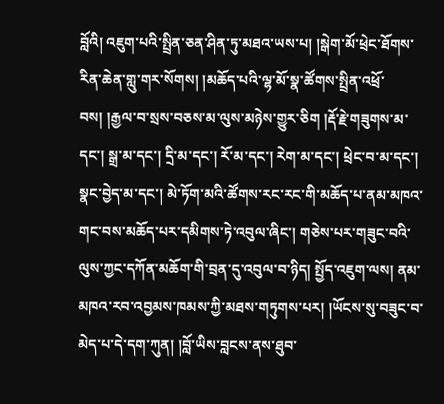བློའི། འཇུག་པའི་སྤྲིན་ཅན་ཤིན་ཏུ་མཐའ་ཡས་པ། །སྒེག་མོ་ཕྲེང་ཐོགས་རིན་ཆེན་གླུ་གར་སོགས། །མཆོད་པའི་ལྷ་མོ་སྣ་ཚོགས་སྤྲིན་འཕྲོ་བས། །རྒྱལ་བ་སྲས་བཅས་མ་ལུས་མཉེས་གྱུར་ཅིག །རྡོ་རྗེ་གཟུགས་མ་དང་། སྒྲ་མ་དང་། དྲི་མ་དང་། རོ་མ་དང་། རེག་མ་དང་། ཕྲེང་བ་མ་དང་། སྣང་བྱེད་མ་དང་། མེ་ཏོག་མའི་ཚོགས་རང་རང་གི་མཆོད་པ་ནམ་མཁའ་གང་བས་མཆོད་པར་དམིགས་ཏེ་འབུལ་ཞིང་། གཅེས་པར་གཟུང་བའི་ལུས་ཀྱང་དཀོན་མཆོག་གི་བྲན་དུ་འབུལ་བ་ཉིད། སྤྱོད་འཇུག་ལས། ནམ་མཁའ་རབ་འབྱམས་ཁམས་ཀྱི་མཐས་གཏུགས་པར། །ཡོངས་སུ་བཟུང་བ་མེད་པ་དེ་དག་ཀུན། །བློ་ཡིས་བླངས་ནས་ཐུབ་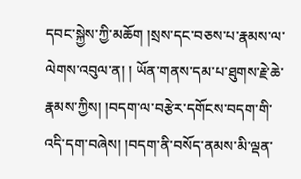དབང་སྐྱེས་ཀྱི་མཆོག །སྲས་དང་བཅས་པ་རྣམས་ལ་ལེགས་འབུལ་ན། ། ཡོན་གནས་དམ་པ་ཐུགས་རྗེ་ཆེ་རྣམས་ཀྱིས། །བདག་ལ་བརྩེར་དགོངས་བདག་གི་འདི་དག་བཞེས། །བདག་ནི་བསོད་ནམས་མི་ལྡན་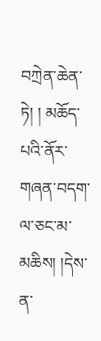བཀྲེན་ཆེན་ཏེ། ། མཆོད་པའི་ནོར་གཞན་བདག་ལ་ཅང་མ་མཆིས། །དེས་ན་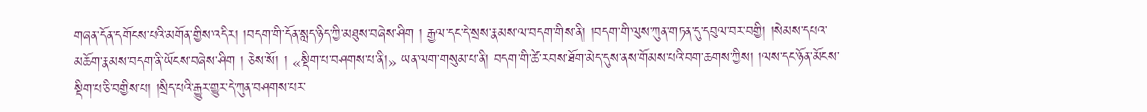གཞན་དོན་དགོངས་པའི་མགོན་གྱིས་འདིར། །བདག་གི་དོན་སླད་ཉིད་ཀྱི་མཐུས་བཞེས་ཤིག ། རྒྱལ་དང་དེ་སྲས་རྣམས་ལ་བདག་གིས་ནི། །བདག་གི་ལུས་ཀུན་གཏན་དུ་དབུལ་བར་བགྱི། །སེམས་དཔའ་མཆོག་རྣམས་བདག་ནི་ཡོངས་བཞེས་ཤིག ། ཅེས་སོ། ། «སྡིག་པ་བཤགས་པ་ནི།» ཡན་ལག་གསུམ་པ་ནི། བདག་གི་ཚེ་རབས་ཐོག་མེད་དུས་ནས་གོམས་པའི་བག་ཆགས་ཀྱིས། །ལས་དང་ཉོན་མོངས་སྡིག་པ་ཅི་བགྱིས་པ། །སྲིད་པའི་རྒྱུར་གྱུར་དེ་ཀུན་བཤགས་པར་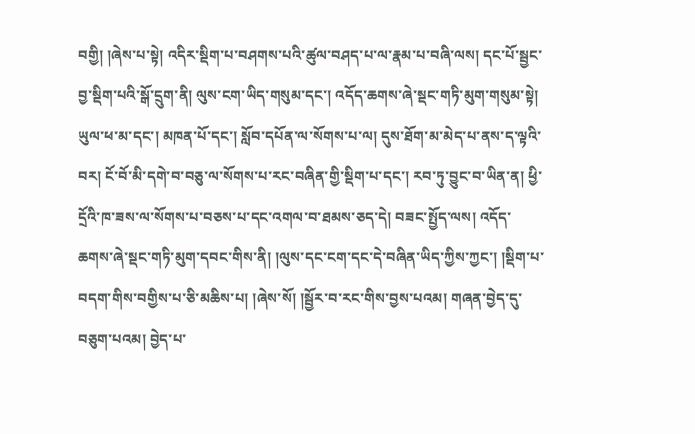བགྱི། །ཞེས་པ་སྟེ། འདིར་སྡིག་པ་བཤགས་པའི་ཚུལ་བཤད་པ་ལ་རྣམ་པ་བཞི་ལས། དང་པོ་སྦྱང་བྱ་སྡིག་པའི་སྒོ་དྲུག་ནི། ལུས་ངག་ཡིད་གསུམ་དང་། འདོད་ཆགས་ཞེ་སྡང་གཏི་མུག་གསུམ་སྟེ། ཡུལ་ཕ་མ་དང་། མཁན་པོ་དང་། སློབ་དཔོན་ལ་སོགས་པ་ལ། དུས་ཐོག་མ་མེད་པ་ནས་ད་ལྟའི་བར། ངོ་བོ་མི་དགེ་བ་བཅུ་ལ་སོགས་པ་རང་བཞིན་གྱི་སྡིག་པ་དང་། རབ་ཏུ་བྱུང་བ་ཡིན་ན། ཕྱི་དྲོའི་ཁ་ཟས་ལ་སོགས་པ་བཅས་པ་དང་འགལ་བ་ཐམས་ཅད་དེ། བཟང་སྤྱོད་ལས། འདོད་ཆགས་ཞེ་སྡང་གཏི་མུག་དབང་གིས་ནི། །ལུས་དང་ངག་དང་དེ་བཞིན་ཡིད་ཀྱིས་ཀྱང་། །སྡིག་པ་བདག་གིས་བགྱིས་པ་ཅི་མཆིས་པ། །ཞེས་སོ། །སྦྱོར་བ་རང་གིས་བྱས་པའམ། གཞན་བྱེད་དུ་བཅུག་པའམ། བྱེད་པ་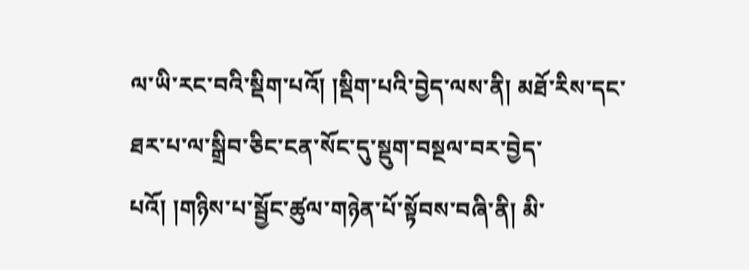ལ་ཡི་རང་བའི་སྡིག་པའོ། །སྡིག་པའི་བྱེད་ལས་ནི། མཐོ་རིས་དང་ཐར་པ་ལ་སྒྲིབ་ཅིང་ངན་སོང་དུ་སྡུག་བསྔལ་བར་བྱེད་པའོ། །གཉིས་པ་སྦྱོང་ཚུལ་གཉེན་པོ་སྟོབས་བཞི་ནི། མི་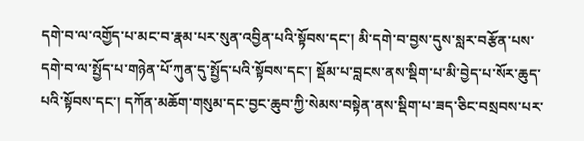དགེ་བ་ལ་འགྱོད་པ་མང་བ་རྣམ་པར་སུན་འབྱིན་པའི་སྟོབས་དང་། མི་དགེ་བ་བྱས་དུས་སླར་བརྩོན་པས་དགེ་བ་ལ་སྤྱོད་པ་གཉེན་པོ་ཀུན་དུ་སྤྱོད་པའི་སྟོབས་དང་། སྡོམ་པ་བླངས་ནས་སྡིག་པ་མི་བྱེད་པ་སོར་ཆུད་པའི་སྟོབས་དང་། དཀོན་མཆོག་གསུམ་དང་བྱང་ཆུབ་ཀྱི་སེམས་བསྟེན་ནས་སྡིག་པ་ཟད་ཅིང་བསྲབས་པར་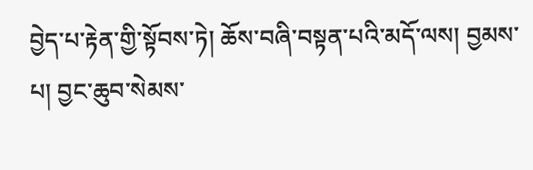བྱེད་པ་རྟེན་གྱི་སྟོབས་ཏེ། ཆོས་བཞི་བསྟན་པའི་མདོ་ལས། བྱམས་པ། བྱང་ཆུབ་སེམས་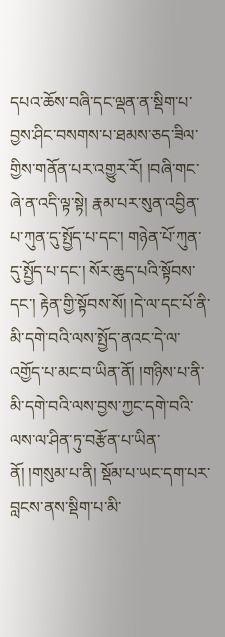དཔའ་ཆོས་བཞི་དང་ལྡན་ན་སྡིག་པ་བྱས་ཤིང་བསགས་པ་ཐམས་ཅད་ཟིལ་གྱིས་གནོན་པར་འགྱུར་རོ། །བཞི་གང་ཞེ་ན་འདི་ལྟ་སྟེ། རྣམ་པར་སུན་འབྱིན་པ་ཀུན་དུ་སྤྱོད་པ་དང་། གཉེན་པོ་ཀུན་དུ་སྤྱོད་པ་དང་། སོར་ཆུད་པའི་སྟོབས་དང་། རྟེན་གྱི་སྟོབས་སོ། །དེ་ལ་དང་པོ་ནི་མི་དགེ་བའི་ལས་སྤྱོད་ནའང་དེ་ལ་འགྱོད་པ་མང་བ་ཡིན་ནོ། །གཉིས་པ་ནི་མི་དགེ་བའི་ལས་བྱས་ཀྱང་དགེ་བའི་ལས་ལ་ཤིན་ཏུ་བརྩོན་པ་ཡིན་ནོ། །གསུམ་པ་ནི། སྡོམ་པ་ཡང་དག་པར་བླངས་ནས་སྡིག་པ་མི་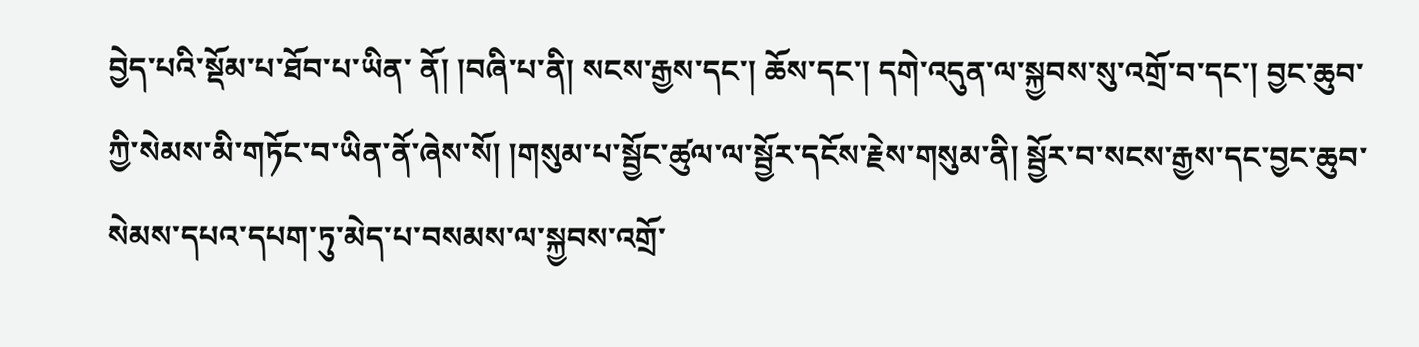བྱེད་པའི་སྡོམ་པ་ཐོབ་པ་ཡིན་ ནོ། །བཞི་པ་ནི། སངས་རྒྱས་དང་། ཆོས་དང་། དགེ་འདུན་ལ་སྐྱབས་སུ་འགྲོ་བ་དང་། བྱང་ཆུབ་ཀྱི་སེམས་མི་གཏོང་བ་ཡིན་ནོ་ཞེས་སོ། །གསུམ་པ་སྦྱོང་ཚུལ་ལ་སྦྱོར་དངོས་རྗེས་གསུམ་ནི། སྦྱོར་བ་སངས་རྒྱས་དང་བྱང་ཆུབ་སེམས་དཔའ་དཔག་ཏུ་མེད་པ་བསམས་ལ་སྐྱབས་འགྲོ་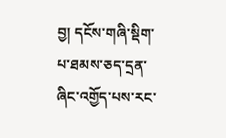བྱ། དངོས་གཞི་སྡིག་པ་ཐམས་ཅད་དྲན་ཞིང་འགྱོད་པས་རང་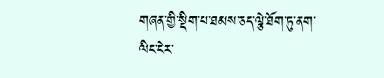གཞན་གྱི་སྡིག་པ་ཐམས་ཅད་ལྕེ་ཐོག་ཏུ་ནག་ལིང་ངེར་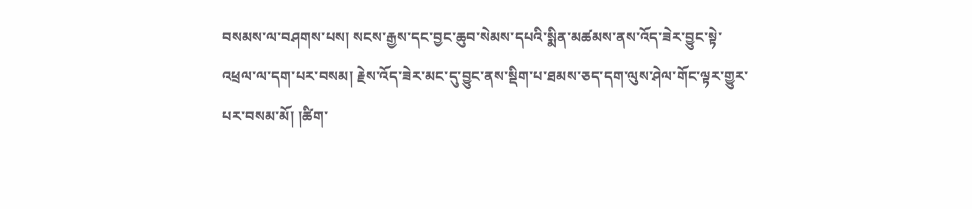བསམས་ལ་བཤགས་པས། སངས་རྒྱས་དང་བྱང་ཆུབ་སེམས་དཔའི་སྨིན་མཚམས་ནས་འོད་ཟེར་བྱུང་སྟེ་འཕྲལ་ལ་དག་པར་བསམ། རྗེས་འོད་ཟེར་མང་དུ་བྱུང་ནས་སྡིག་པ་ཐམས་ཅད་དག་ལུས་ཤེལ་གོང་ལྟར་གྱུར་པར་བསམ་མོ། །ཚིག་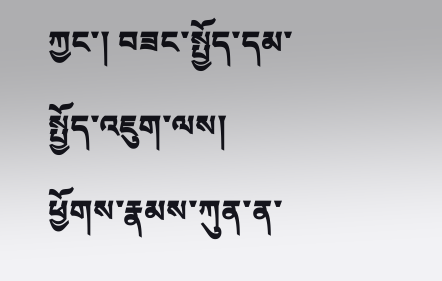ཀྱང་། བཟང་སྤྱོད་དམ་སྤྱོད་འཇུག་ལས། ཕྱོགས་རྣམས་ཀུན་ན་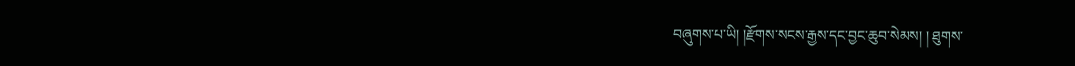བཞུགས་པ་ཡི། །རྫོགས་སངས་རྒྱས་དང་བྱང་ཆུབ་སེམས། ། ཐུགས་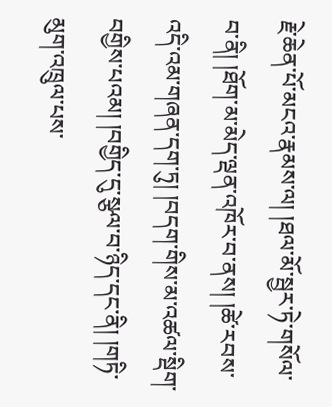རྗེ་ཆེན་པོ་མངའ་རྣམས་ལ། །ཐལ་མོ་སྦྱར་ཏེ་གསོལ་བ་ནི། །ཐོག་མ་མེད་ལྡན་འཁོར་བ་ནས། །ཚེ་རབས་འདི་འམ་གཞན་དག་ཏུ། །བདག་གིས་མ་འཚལ་སྡིག་བགྱིས་པའམ། །བགྱིད་དུ་སྩལ་བ་ཉིད་དང་ནི། །གཏི་མུག་འཁྲུལ་པས་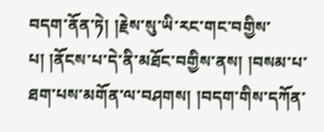བདག་ནོན་ཏེ། །རྗེས་སུ་ཡི་རང་གང་བགྱིས་པ། །ནོངས་པ་དེ་ནི་མཐོང་བགྱིས་ནས། །བསམ་པ་ཐག་པས་མགོན་ལ་བཤགས། །བདག་གིས་དཀོན་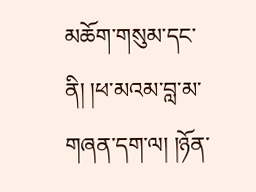མཆོག་གསུམ་དང་ནི། །ཕ་མའམ་བླ་མ་གཞན་དག་ལ། །ཉོན་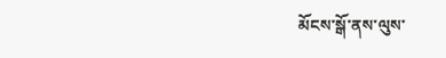མོངས་སྒོ་ནས་ལུས་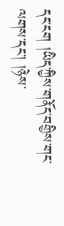དང་ངག །ཡིད་ཀྱིས་གནོད་བགྱིས་གང་ལགས་དང་། །ཉེས་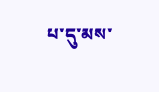པ་དུ་མས་